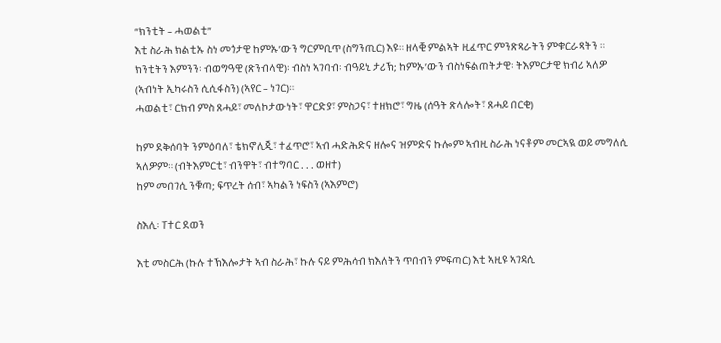“ክንቲት – ሓወልቲ”
እቲ ስራሕ ክልቲኡ ስነ መጎታዊ ከምኡ’ውን ግርምቢጥ (ስግንጢር) እዩ። ዘላቒ ምልኣት ዚፈጥር ምንጽጻራትን ምቁርራጻትን ። ክንቲትን እምንን፡ ብወግዓዊ (ጽንብላዊ)፡ ብስነ ኣገባብ፡ ብዓይኒ ታሪኽ; ከምኡ’ውን ብስነፍልጠትታዊ፡ ትእምርታዊ ክብሪ ኣለዎ (ኣብነት ኢካሩስን ሲሲፋስን) (ኣየር – ነገር)።
ሓወልቲ፣ ርክብ ምስ ጸሓይ፣ መለኮታውነት፣ ዋርድያ፣ ምስጋና፣ ተዘክሮ፣ ግዜ (ሰዓት ጽላሎት፣ ጸሓይ በርቂ)

ከም ደቅሰባት ንምዕባለ፣ ቴክኖሊጂ፣ ተፈጥሮ፣ ኣብ ሓድሕድና ዘሎና ዝምድና ኩሎም ኣብዚ ስራሕ ነናቶም መርኣዪ ወይ መግለሲ ኣለዎም። (ብትእምርቲ፣ ብንዋት፣ ብተግባር . . . ወዘተ)
ከም መበገሲ ንቑጣ; ፍጥረት ሰብ፣ ኣካልን ነፍስን (ኣእምሮ)

ስእሊ፡ ፐተር ደወን

እቲ መስርሕ (ኩሉ ተኽእሎታት ኣብ ስራሕ፣ ኩሉ ናይ ምሕሳብ ክእለትን ጥበብን ምፍጣር) እቲ ኣዚዩ ኣገዳሲ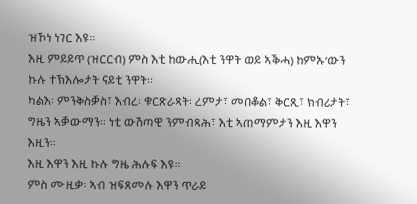ዝኾነ ነገር እዩ።
እዚ ምይይጥ (ዝርርብ) ምስ እቲ ከውሒ(እቲ ንዋት ወይ ኣቕሓ) ከምኡ’ውን ኩሉ ተኽእሎታት ናይቲ ንዋት።
ካልእ፡ ምንቅስቓስ፣ እብረ፡ ቁርጽራጻት፡ ረምታ፣ መበቆል፣ ቅርጺ፣ ክብሪታት፣ ግዜን ኣቓውማን። ነቲ ውሽጣዊ ንምብጻሕ፣ እቲ ኣጠማምታን እዚ እዋን እዚን።
እዚ እዋን እዚ ኩሉ ግዜ ሕሉፍ እዩ።
ምስ ሙዚቃ፡ ኣብ ዝፍጸመሉ እዋን ጥራይ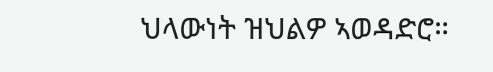ህላውነት ዝህልዎ ኣወዳድሮ።